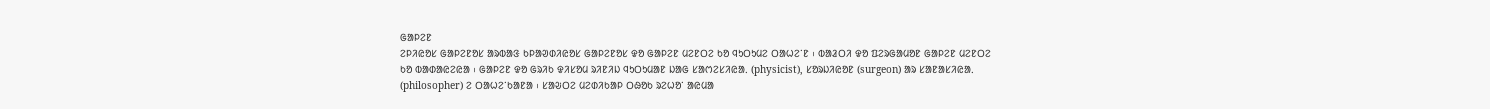ᱜᱟᱞᱮᱱ
ᱮᱞᱤᱭᱚᱥ ᱜᱟᱞᱮᱱᱚᱥ ᱟᱨᱵᱟᱝ ᱠᱞᱟᱣᱰᱤᱭᱚᱥ ᱜᱟᱞᱮᱱᱚᱥ ᱫᱚ ᱜᱟᱞᱮᱱ ᱢᱮᱱᱛᱮ ᱠᱚ ᱧᱩᱛᱩᱢᱮ ᱛᱟᱦᱮᱸᱱ ᱾ ᱵᱟᱲᱛᱤ ᱫᱚ ᱯᱮᱨᱜᱟᱢᱚᱱ ᱜᱟᱞᱮᱱ ᱢᱮᱱᱛᱮ ᱠᱚ ᱵᱟᱰᱟᱭᱮᱭᱟ ᱾ ᱜᱟᱞᱮᱱ ᱫᱚ ᱜᱨᱤᱠ ᱫᱤᱥᱚᱢ ᱨᱤᱱᱤᱡ ᱧᱩᱛᱩᱢᱟᱱ ᱡᱟᱜ ᱥᱟᱬᱮᱥᱤᱭᱟᱹ (physicist), ᱥᱚᱨᱡᱤᱭᱚᱱ (surgeon) ᱟᱨ ᱥᱟᱱᱟᱥᱤᱭᱟᱹ (philosopher) ᱮ ᱛᱟᱦᱮᱸᱠᱟᱱᱟ ᱾ ᱥᱟᱶᱛᱮ ᱢᱮᱰᱤᱠᱟᱞ ᱛᱷᱚᱠ ᱨᱮᱦᱚᱸ ᱟᱭᱢᱟ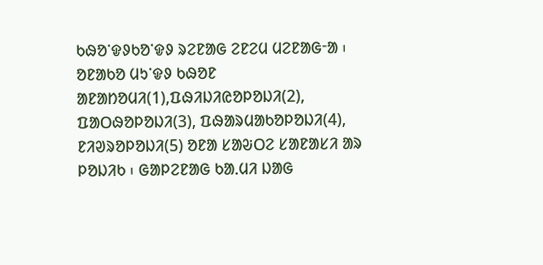ᱠᱷᱚᱸᱫᱽᱠᱚᱸᱫᱽ ᱨᱮᱱᱟᱜ ᱮᱱᱮᱢ ᱢᱮᱱᱟᱜᱼᱟ ᱾ ᱚᱱᱟᱠᱚ ᱢᱩᱸᱫᱽ ᱠᱷᱚᱱ ᱟᱱᱟᱴᱚᱢᱤ(1),ᱯᱷᱤᱡᱤᱭᱚᱞᱚᱡᱤ(2), ᱯᱟᱛᱷᱚᱞᱚᱡᱤ(3), ᱯᱷᱟᱨᱢᱟᱠᱚᱞᱚᱡᱤ(4), ᱱᱤᱣᱨᱚᱞᱚᱡᱤ(5) ᱚᱱᱟ ᱥᱟᱶᱛᱮ ᱥᱟᱱᱟᱥᱤ ᱟᱨ ᱞᱚᱡᱤᱠ ᱾ ᱜᱟᱞᱮᱱᱟᱜ ᱠᱟᱹᱢᱤ ᱡᱟᱜ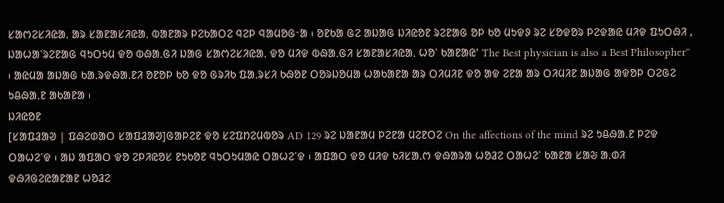ᱥᱟᱬᱮᱥᱤᱭᱟᱹ ᱟᱨ ᱥᱟᱱᱟᱥᱤᱭᱟᱹ ᱵᱟᱱᱟᱨ ᱞᱮᱠᱟᱛᱮ ᱧᱮᱞ ᱧᱟᱢᱚᱜᱼᱟ ᱾ ᱚᱱᱠᱟ ᱜᱮ ᱟᱡᱟᱜ ᱡᱤᱭᱚᱱ ᱨᱮᱱᱟᱜ ᱚᱞ ᱠᱚ ᱢᱩᱫᱽ ᱨᱮ ᱥᱚᱫᱚᱨ ᱞᱮᱫᱟᱭ ᱢᱤᱫ ᱯᱩᱛᱷᱤ , ᱡᱟᱦᱟᱸᱨᱮᱱᱟᱜ ᱧᱩᱛᱩᱢ ᱫᱚ ᱵᱷᱟᱹᱜᱤ ᱡᱟᱜ ᱥᱟᱬᱮᱥᱤᱭᱟᱹ ᱫᱚ ᱢᱤᱫ ᱵᱷᱟᱹᱜᱤ ᱥᱟᱱᱟᱥᱤᱭᱟᱹ ᱦᱚᱸ ᱠᱟᱱᱟᱭ' The Best physician is also a Best Philosopher'' ᱾ ᱟᱭᱢᱟ ᱟᱡᱟᱜ ᱠᱟᱹᱨᱫᱷᱟᱹᱱᱤ ᱚᱱᱚᱞ ᱠᱚ ᱫᱚ ᱜᱨᱤᱠ ᱯᱟᱹᱨᱥᱤ ᱠᱷᱚᱱ ᱛᱚᱨᱡᱚᱢᱟ ᱦᱟᱠᱟᱱᱟ ᱟᱨ ᱛᱤᱢᱤᱱ ᱫᱚ ᱟᱫ ᱮᱱᱟ ᱟᱨ ᱛᱤᱢᱤᱱ ᱟᱡᱟᱜ ᱟᱫᱚᱞ ᱛᱮᱜᱮ ᱩᱪᱷᱟᱹᱱ ᱟᱠᱟᱱᱟ ᱾
ᱡᱤᱭᱚᱱ
[ᱥᱟᱯᱲᱟᱣ | ᱯᱷᱮᱰᱟᱛ ᱥᱟᱯᱲᱟᱣ]ᱜᱟᱞᱮᱱ ᱫᱚ ᱥᱮᱯᱴᱮᱢᱵᱚᱨ AD 129 ᱨᱮ ᱡᱟᱱᱟᱢ ᱞᱮᱱᱟ ᱢᱮᱱᱛᱮ On the affections of the mind ᱨᱮ ᱩᱪᱷᱟᱹᱱ ᱞᱮᱫ ᱛᱟᱦᱮᱸᱫ ᱾ ᱟᱡ ᱟᱯᱟᱛ ᱫᱚ ᱮᱞᱤᱭᱚᱥ ᱱᱩᱠᱚᱱ ᱧᱩᱛᱩᱢᱟᱭ ᱛᱟᱦᱮᱸᱫ ᱾ ᱟᱯᱟᱛ ᱫᱚ ᱢᱤᱫ ᱠᱤᱥᱟᱹᱬ ᱫᱷᱟᱨᱟ ᱦᱚᱲᱮ ᱛᱟᱦᱮᱸ ᱠᱟᱱᱟ ᱥᱟᱶ ᱟᱹᱰᱤ ᱫᱷᱤᱜᱮᱭᱟᱱᱟᱱ ᱦᱚᱲᱮ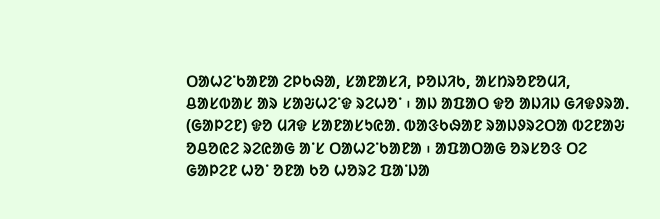ᱛᱟᱦᱮᱸᱠᱟᱱᱟ ᱮᱞᱠᱷᱟ, ᱥᱟᱱᱟᱥᱤ, ᱞᱚᱡᱤᱠ, ᱟᱥᱴᱨᱚᱱᱚᱢᱤ, ᱪᱟᱥᱵᱟᱥ ᱟᱨ ᱥᱟᱶᱦᱮᱸᱫ ᱨᱮᱦᱚᱸ ᱾ ᱟᱡ ᱟᱯᱟᱛ ᱫᱚ ᱟᱡᱤᱡ ᱜᱤᱫᱽᱨᱟᱹ (ᱜᱟᱞᱮᱱ) ᱫᱚ ᱢᱤᱫ ᱥᱟᱱᱟᱥᱩᱭᱟᱹ ᱵᱟᱝᱠᱷᱟᱱ ᱨᱟᱡᱽᱨᱮᱛᱟ ᱵᱮᱱᱟᱶ ᱚᱪᱚᱭᱮ ᱨᱮᱭᱟᱜ ᱟᱸᱥ ᱛᱟᱦᱮᱸᱠᱟᱱᱟ ᱾ ᱟᱯᱟᱛᱟᱜ ᱚᱨᱥᱚᱝ ᱛᱮ ᱜᱟᱞᱮᱱ ᱦᱚᱸ ᱚᱱᱟ ᱠᱚ ᱦᱚᱨᱮ ᱯᱟᱸᱡᱟ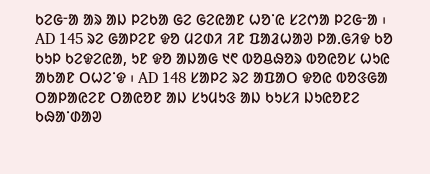ᱠᱮᱜᱼᱟ ᱟᱨ ᱟᱡ ᱞᱮᱠᱟ ᱜᱮ ᱜᱮᱭᱟᱱ ᱦᱚᱸᱭ ᱥᱮᱬᱟ ᱞᱮᱜᱼᱟ ᱾ AD 145 ᱨᱮ ᱜᱟᱞᱮᱱ ᱫᱚ ᱢᱮᱰᱤ ᱤᱱ ᱯᱟᱲᱦᱟᱣ ᱞᱟᱹᱜᱤᱫ ᱠᱚ ᱠᱩᱞ ᱠᱮᱫᱮᱭᱟ, ᱩᱱ ᱫᱚ ᱟᱡᱟᱜ ᱑᱖ ᱵᱚᱪᱷᱚᱨ ᱵᱚᱭᱚᱥ ᱦᱩᱭ ᱟᱠᱟᱱ ᱛᱦᱮᱸᱫ ᱾ AD 148 ᱥᱟᱞᱮ ᱨᱮ ᱟᱯᱟᱛ ᱫᱚᱭ ᱵᱚᱝᱜᱟ ᱛᱟᱞᱟᱭᱮᱱ ᱛᱟᱭᱚᱱ ᱟᱡ ᱥᱩᱢᱩᱝ ᱟᱡ ᱠᱩᱥᱤ ᱡᱩᱭᱚᱱᱮ ᱠᱷᱟᱸᱰᱟᱣ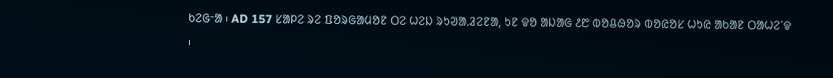ᱠᱮᱜᱼᱟ ᱾ AD 157 ᱥᱟᱞᱮ ᱨᱮ ᱯᱚᱨᱜᱟᱢᱚᱱ ᱛᱮ ᱦᱮᱡ ᱨᱩᱣᱟᱹᱲᱮᱱᱟ, ᱩᱱ ᱫᱚ ᱟᱡᱟᱜ ᱒᱘ ᱵᱚᱪᱷᱚᱨ ᱵᱚᱭᱚᱥ ᱦᱩᱭ ᱟᱠᱟᱱ ᱛᱟᱦᱮᱸᱫ ᱾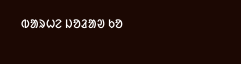ᱵᱟᱨᱦᱮ ᱡᱚᱲᱟᱣ ᱠᱚ